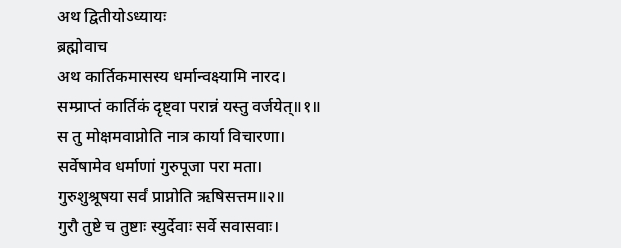अथ द्वितीयोऽध्यायः
ब्रह्मोवाच
अथ कार्तिकमासस्य धर्मान्वक्ष्यामि नारद।
सम्प्राप्तं कार्तिकं दृष्ट्वा परान्नं यस्तु वर्जयेत्॥१॥
स तु मोक्षमवाप्नोति नात्र कार्या विचारणा।
सर्वेषामेव धर्माणां गुरुपूजा परा मता।
गुरुशुश्रूषया सर्वं प्राप्नोति ऋषिसत्तम॥२॥
गुरौ तुष्टे च तुष्टाः स्युर्देवाः सर्वे सवासवाः।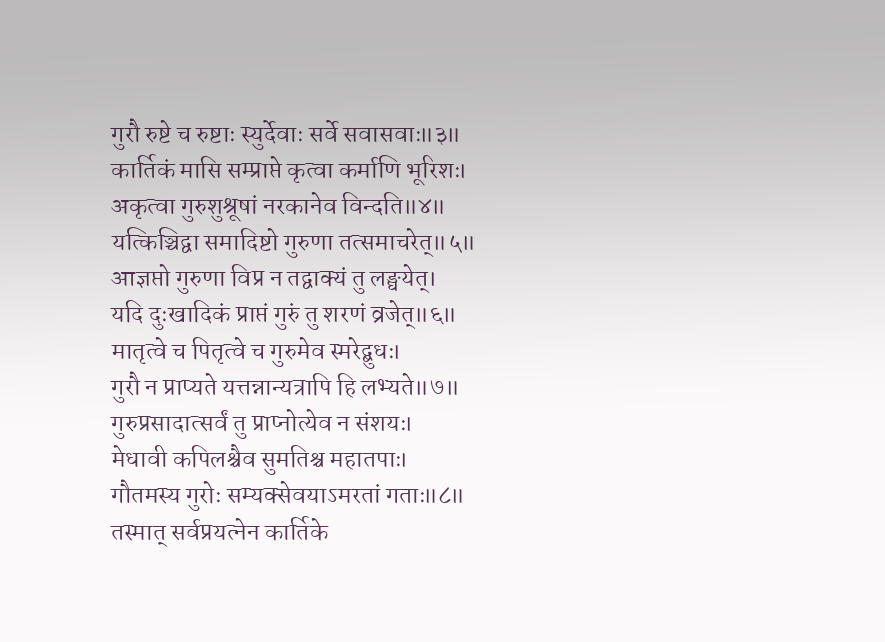गुरौ रुष्टे च रुष्टाः स्युर्देवाः सर्वे सवासवाः॥३॥
कार्तिकं मासि सम्प्राप्ते कृत्वा कर्माणि भूरिशः।
अकृत्वा गुरुशुश्रूषां नरकानेव विन्दति॥४॥
यत्किञ्चिद्वा समादिष्टो गुरुणा तत्समाचरेत्॥५॥
आज्ञप्तो गुरुणा विप्र न तद्वाक्यं तु लङ्घयेत्।
यदि दुःखादिकं प्राप्तं गुरुं तु शरणं व्रजेत्॥६॥
मातृत्वे च पितृत्वे च गुरुमेव स्मरेद्बुधः।
गुरौ न प्राप्यते यत्तन्नान्यत्रापि हि लभ्यते॥७॥
गुरुप्रसादात्सर्वं तु प्राप्नोत्येव न संशयः।
मेधावी कपिलश्चैव सुमतिश्च महातपाः।
गौतमस्य गुरोः सम्यक्सेवयाऽमरतां गताः॥८॥
तस्मात् सर्वप्रयत्नेन कार्तिके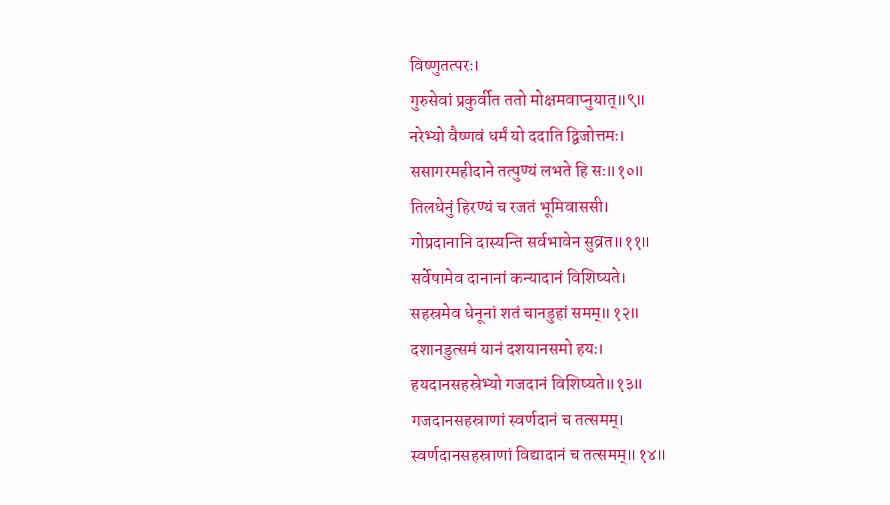विष्णुतत्परः।
गुरुसेवां प्रकुर्वीत ततो मोक्षमवाप्नुयात्॥९॥
नरेभ्यो वैष्णवं धर्मं यो ददाति द्विजोत्तमः।
ससागरमहीदाने तत्पुण्यं लभते हि सः॥१०॥
तिलधेनुं हिरण्यं च रजतं भूमिवाससी।
गोप्रदानानि दास्यन्ति सर्वभावेन सुव्रत॥११॥
सर्वेषामेव दानानां कन्यादानं विशिष्यते।
सहस्रमेव धेनूनां शतं चानडुहां समम्॥१२॥
दशानडुत्समं यानं दशयानसमो हयः।
हयदानसहस्रेभ्यो गजदानं विशिष्यते॥१३॥
गजदानसहस्राणां स्वर्णदानं च तत्समम्।
स्वर्णदानसहस्राणां विद्यादानं च तत्समम्॥१४॥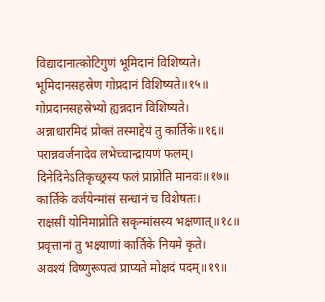विद्यादानात्कोटिगुणं भूमिदानं विशिष्यते।
भूमिदानसहस्रेण गोप्रदानं विशिष्यते॥१५॥
गोप्रदानसहस्रेभ्यो ह्यन्नदानं विशिष्यते।
अन्नाधारमिदं प्रोक्तं तस्माद्देयं तु कार्तिके॥१६॥
परान्नवर्जनादेव लभेच्चान्द्रायणं फलम्।
दिनेदिनेऽतिकृच्छ्रस्य फलं प्राप्नोति मानवः॥१७॥
कार्तिके वर्जयेन्मांसं सन्धानं च विशेषतः।
राक्षसीं योनिमाप्नोति सकृन्मांसस्य भक्षणात्॥१८॥
प्रवृत्तानां तु भक्ष्याणां कार्तिके नियमे कृते।
अवश्यं विष्णुरूपत्वं प्राप्यते मोक्षदं पदम्॥१९॥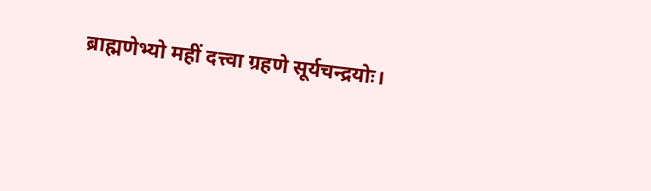ब्राह्मणेभ्यो महीं दत्त्वा ग्रहणे सूर्यचन्द्रयोः।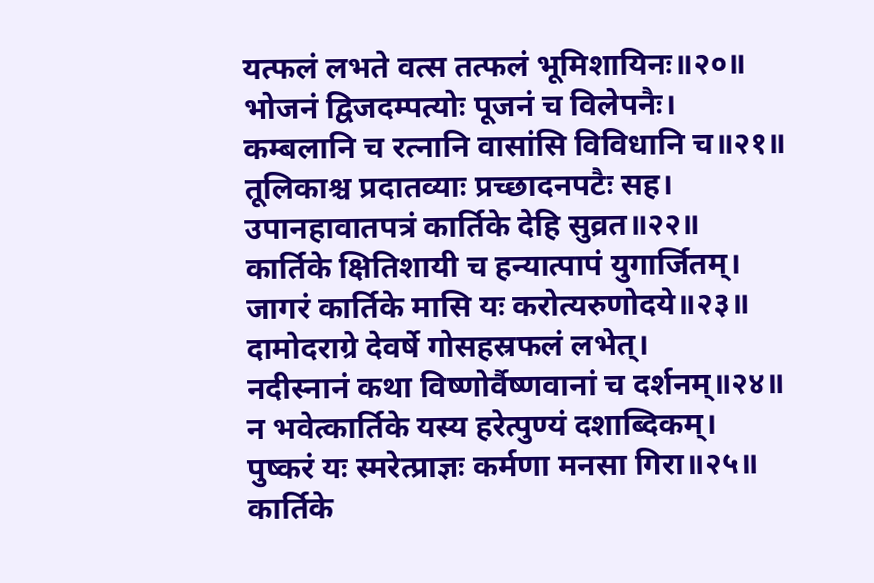यत्फलं लभते वत्स तत्फलं भूमिशायिनः॥२०॥
भोजनं द्विजदम्पत्योः पूजनं च विलेपनैः।
कम्बलानि च रत्नानि वासांसि विविधानि च॥२१॥
तूलिकाश्च प्रदातव्याः प्रच्छादनपटैः सह।
उपानहावातपत्रं कार्तिके देहि सुव्रत॥२२॥
कार्तिके क्षितिशायी च हन्यात्पापं युगार्जितम्।
जागरं कार्तिके मासि यः करोत्यरुणोदये॥२३॥
दामोदराग्रे देवर्षे गोसहस्रफलं लभेत्।
नदीस्नानं कथा विष्णोर्वैष्णवानां च दर्शनम्॥२४॥
न भवेत्कार्तिके यस्य हरेत्पुण्यं दशाब्दिकम्।
पुष्करं यः स्मरेत्प्राज्ञः कर्मणा मनसा गिरा॥२५॥
कार्तिके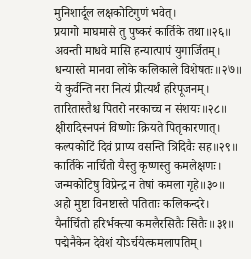मुनिशार्दूल लक्षकोटिगुणं भवेत्।
प्रयागो माघमासे तु पुष्करं कार्तिके तथा॥२६॥
अवन्ती माधवे मासि हन्यात्पापं युगार्जितम्।
धन्यास्ते मानवा लोके कलिकाले विशेषतः॥२७॥
ये कुर्वन्ति नरा नित्यं प्रीत्यर्थं हरिपूजनम्।
तारितास्तैश्च पितरो नरकाच्च न संशयः॥२८॥
क्षीरादिस्नपनं विष्णोः क्रियते पितृकारणात्।
कल्पकोटिं दिवं प्राप्य वसन्ति त्रिदिवैः सह॥२९॥
कार्तिके नार्चितो यैस्तु कृष्णस्तु कमलेक्षणः।
जन्मकोटिषु विप्रेन्द्र न तेषां कमला गृहे॥३०॥
अहो मुष्टा विनष्टास्ते पतिताः कलिकन्दरे।
यैर्नार्चितो हरिर्भक्त्या कमलैरसितैः सितैः॥३१॥
पद्मेनैकेन देवेशं योऽर्चयेत्कमलापतिम्।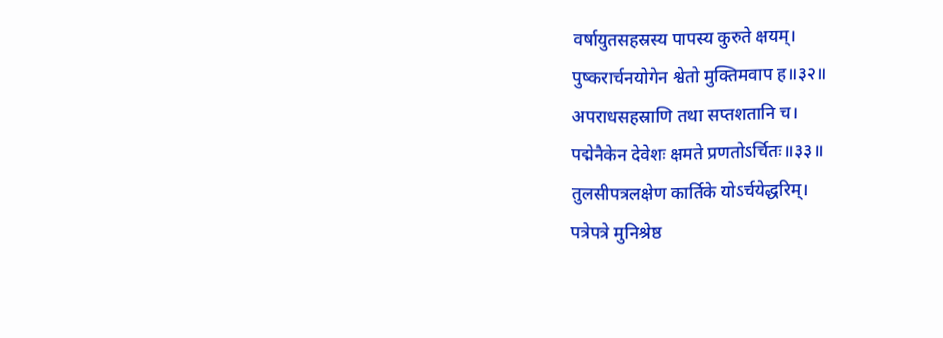वर्षायुतसहस्रस्य पापस्य कुरुते क्षयम्।
पुष्करार्चनयोगेन श्वेतो मुक्तिमवाप ह॥३२॥
अपराधसहस्राणि तथा सप्तशतानि च।
पद्मेनैकेन देवेशः क्षमते प्रणतोऽर्चितः॥३३॥
तुलसीपत्रलक्षेण कार्तिके योऽर्चयेद्धरिम्।
पत्रेपत्रे मुनिश्रेष्ठ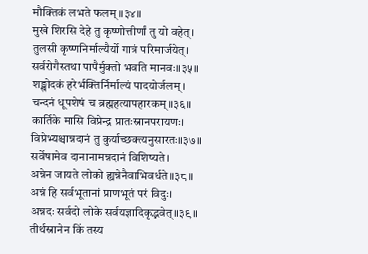मौक्तिकं लभते फलम्॥३४॥
मुखे शिरसि देहे तु कृष्णोत्तीर्णां तु यो वहेत्।
तुलसी कृष्णनिर्माल्यैर्यो गात्रं परिमार्जयेत्।
सर्वरोगैस्तथा पापैर्मुक्तो भवति मानवः॥३५॥
शङ्खोदकं हरेर्भक्तिर्निर्माल्यं पादयोर्जलम्।
चन्दनं धूपशेषं च ब्रह्महत्यापहारकम्॥३६॥
कार्तिके मासि विप्रेन्द्र प्रातःस्नानपरायणः।
विप्रेभ्यश्चान्नदानं तु कुर्याच्छक्त्यनुसारतः॥३७॥
सर्वेषामेव दानानामन्नदानं विशिष्यते।
अन्नेन जायते लोको ह्यन्नेनैवाभिवर्धते॥३८॥
अन्नं हि सर्वभूतानां प्राणभूतं परं विदुः।
अन्नदः सर्वदो लोके सर्वयज्ञादिकृद्भवेत्॥३९॥
तीर्थस्नानेन किं तस्य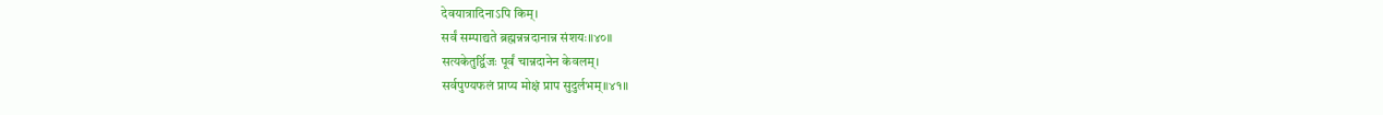देवयात्रादिनाऽपि किम्।
सर्वं सम्पाद्यते ब्रह्मन्नन्नदानान्न संशयः॥४०॥
सत्यकेतुर्द्विजः पूर्वं चान्नदानेन केवलम्।
सर्वपुण्यफलं प्राप्य मोक्षं प्राप सुदुर्लभम्॥४१॥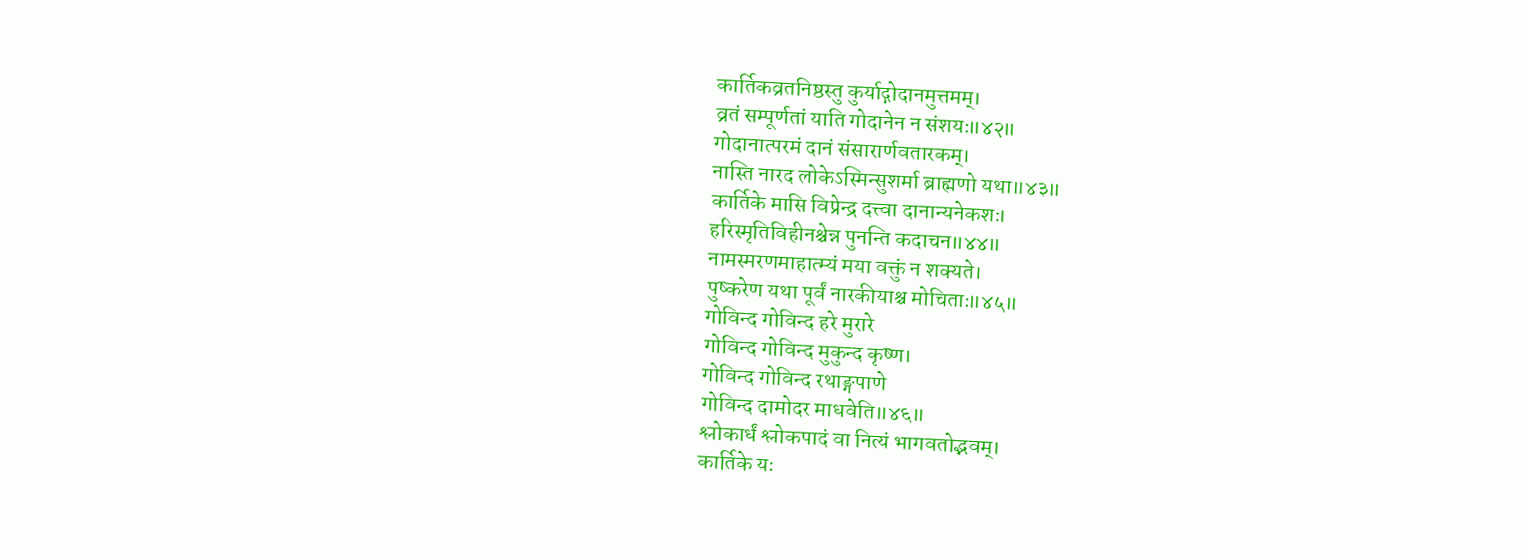कार्तिकव्रतनिष्ठस्तु कुर्याद्गोदानमुत्तमम्।
व्रतं सम्पूर्णतां याति गोदानेन न संशयः॥४२॥
गोदानात्परमं दानं संसारार्णवतारकम्।
नास्ति नारद लोकेऽस्मिन्सुशर्मा ब्राह्मणो यथा॥४३॥
कार्तिके मासि विप्रेन्द्र दत्त्वा दानान्यनेकशः।
हरिस्मृतिविहीनश्चेन्न पुनन्ति कदाचन॥४४॥
नामस्मरणमाहात्म्यं मया वक्तुं न शक्यते।
पुष्करेण यथा पूर्वं नारकीयाश्च मोचिताः॥४५॥
गोविन्द गोविन्द हरे मुरारे
गोविन्द गोविन्द मुकुन्द कृष्ण।
गोविन्द गोविन्द रथाङ्गपाणे
गोविन्द दामोदर माधवेति॥४६॥
श्लोकार्धं श्लोकपादं वा नित्यं भागवतोद्भवम्।
कार्तिके यः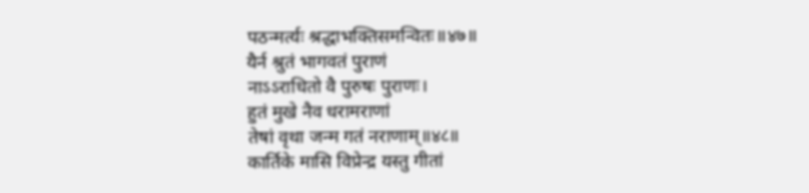पठन्मर्त्यः श्रद्धाभक्तिसमन्वितः॥४७॥
यैर्न श्रुतं भागवतं पुराणं
नाऽऽराधितो वै पुरुषः पुराणः।
हुतं मुखे नैव धरामराणां
तेषां वृथा जन्म गतं नराणाम्॥४८॥
कार्तिके मासि विप्रेन्द्र यस्तु गीतां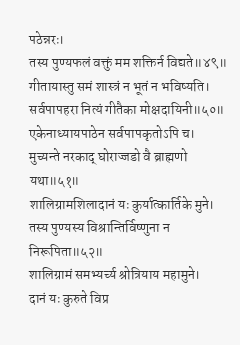पठेन्नरः।
तस्य पुण्यफलं वक्तुं मम शक्तिर्न विद्यते॥४९॥
गीतायास्तु समं शास्त्रं न भूतं न भविष्यति।
सर्वपापहरा नित्यं गीतैका मोक्षदायिनी॥५०॥
एकेनाध्यायपाठेन सर्वपापकृतोऽपि च।
मुच्यन्ते नरकाद् घोराज्जडो वै ब्राह्मणो यथा॥५१॥
शालिग्रामशिलादानं यः कुर्यात्कार्तिके मुने।
तस्य पुण्यस्य विश्रान्तिर्विष्णुना न निरूपिता॥५२॥
शालिग्रामं समभ्यर्च्य श्रोत्रियाय महामुने।
दानं यः कुरुते विप्र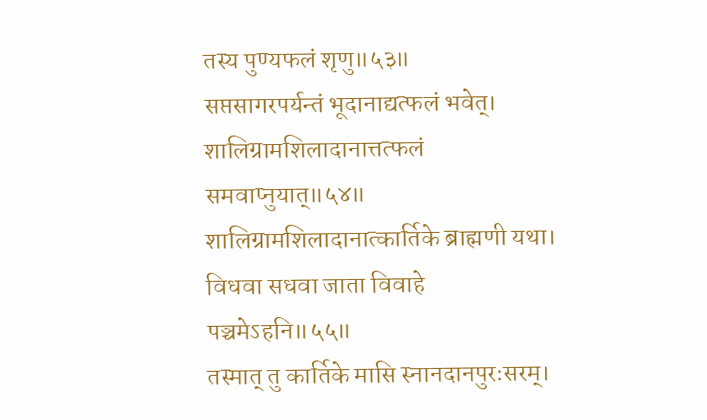तस्य पुण्यफलं शृणु॥५३॥
सप्तसागरपर्यन्तं भूदानाद्यत्फलं भवेत्।
शालिग्रामशिलादानात्तत्फलं समवाप्नुयात्॥५४॥
शालिग्रामशिलादानात्कार्तिके ब्राह्मणी यथा।
विधवा सधवा जाता विवाहे पञ्चमेऽहनि॥५५॥
तस्मात् तु कार्तिके मासि स्नानदानपुरःसरम्।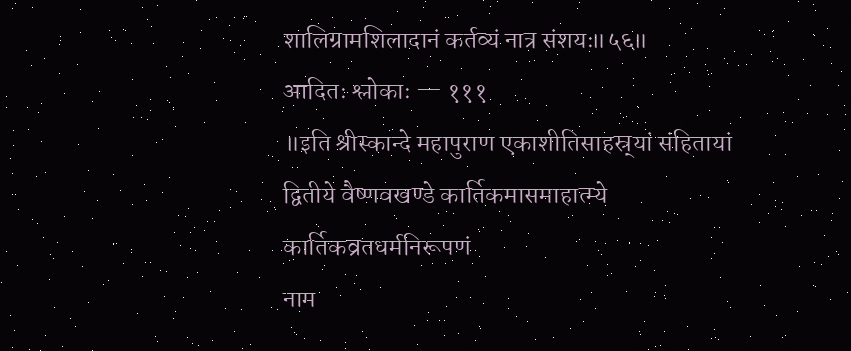शालिग्रामशिलादानं कर्तव्यं नात्र संशयः॥५६॥
आदितः श्लोकाः — १११
॥इति श्रीस्कान्दे महापुराण एकाशीतिसाहस्र्यां संहितायां
द्वितीये वैष्णवखण्डे कार्तिकमासमाहात्म्ये
कार्तिकव्रतधर्मनिरूपणं
नाम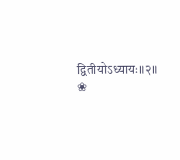द्वितीयोऽध्यायः॥२॥
❀